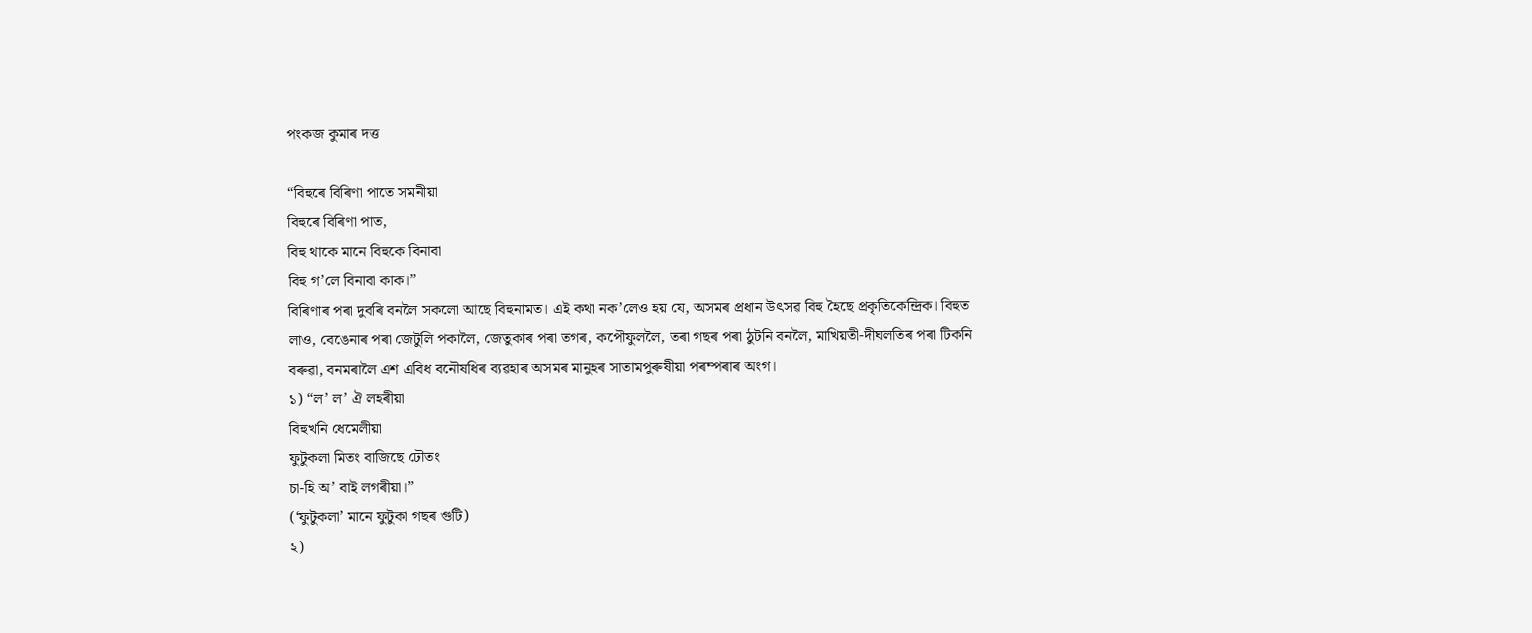পংকজ কুমাৰ দত্ত

“বিহুৰে বিৰিণা পাতে সমনীয়া
বিহুৰে বিৰিণা পাত,
বিহু থাকে মানে বিহুকে বিনাবা
বিহু গ’লে বিনাবা কাক।”
বিৰিণাৰ পৰা দুবৰি বনলৈ সকলো আছে বিহুনামত। এই কথা নক’লেও হয় যে, অসমৰ প্ৰধান উৎসৱ বিহু হৈছে প্ৰকৃতিকেন্দ্ৰিক। বিহুত লাও, বেঙেনাৰ পৰা জেটুলি পকালৈ, জেতুকাৰ পৰা তগৰ, কপৌফুললৈ, তৰা গছৰ পৰা ঠুটনি বনলৈ, মাখিয়তী-দীঘলতিৰ পৰা টিকনি বৰুৱা, বনমৰালৈ এশ এবিধ বনৌষধিৰ ব্যৱহাৰ অসমৰ মানুহৰ সাতামপুৰুষীয়া পৰম্পৰাৰ অংগ।
১) “ল’ ল’ ঐ লহৰীয়া
বিহুখনি ধেমেলীয়া
ফুটুকলা মিতং বাজিছে ঢৌতং
চা-হি অ’ বাই লগৰীয়া।”
(‘ফুটুকলা’ মানে ফুটুকা গছৰ গুটি)
২)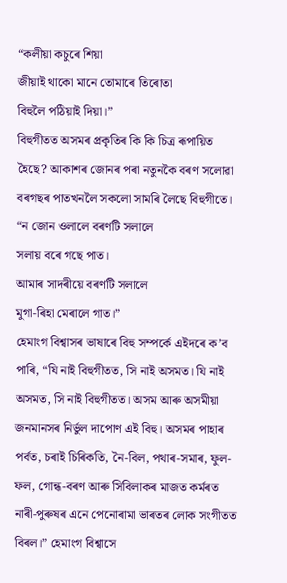“কলীয়া কচুৰে শিয়া
জীয়াই থাকো মানে তোমাৰে তিৰোতা
বিহুলৈ পঠিয়াই দিয়া।”
বিহুগীতত অসমৰ প্ৰকৃতিৰ কি কি চিত্ৰ ৰূপায়িত হৈছে? আকাশৰ জোনৰ পৰা নতুনকৈ বৰণ সলোৱা বৰগছৰ পাতখনলৈ সকলো সামৰি লৈছে বিহুগীতে।
“ন জোন ওলালে বৰণটি সলালে
সলায় বৰে গছে পাত।
আমাৰ সাদৰীয়ে বৰণটি সলালে
মুগা-ৰিহা মেৰালে গাত।”
হেমাংগ বিশ্বাসৰ ভাষাৰে বিহু সম্পৰ্কে এইদৰে ক’ব পাৰি, “যি নাই বিহুগীতত, সি নাই অসমত। যি নাই অসমত, সি নাই বিহুগীতত। অসম আৰু অসমীয়া জনমানসৰ নিৰ্ভুল দাপোণ এই বিহু। অসমৰ পাহাৰ পৰ্বত, চৰাই চিৰিকতি, নৈ-বিল, পথাৰ-সমাৰ, ফুল-ফল, গোন্ধ-বৰণ আৰু সিবিলাকৰ মাজত কৰ্মৰত নাৰী-পুৰুষৰ এনে পেনোৰামা ভাৰতৰ লোক সংগীতত বিৰল।” হেমাংগ বিশ্বাসে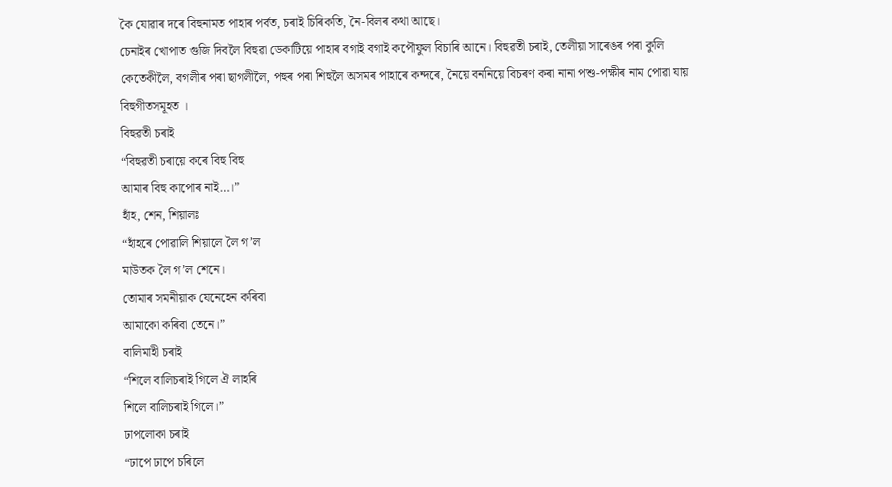কৈ যোৱাৰ দৰে বিহুনামত পাহাৰ পৰ্বত, চৰাই চিৰিকতি, নৈ-বিলৰ কথা আছে।
চেনাইৰ খোপাত গুজি দিবলৈ বিহুৱা ডেকাটিয়ে পাহাৰ বগাই বগাই কপৌফুল বিচাৰি আনে। বিহুৱতী চৰাই, তেলীয়া সাৰেঙৰ পৰা কুলি কেতেকীলৈ, বগলীৰ পৰা ছাগলীলৈ, পহুৰ পৰা শিহুলৈ অসমৰ পাহাৰে কন্দৰে, নৈয়ে বননিয়ে বিচৰণ কৰা নানা পশু-পক্ষীৰ নাম পোৱা যায় বিহুগীতসমূহত ।
বিহুৱতী চৰাই
“বিহুৱতী চৰায়ে কৰে বিহু বিহু
আমাৰ বিহু কাপোৰ নাই…।”
হাঁহ, শেন, শিয়ালঃ
“হাঁহৰে পোৱালি শিয়ালে লৈ গ’ল
মাউতক লৈ গ’ল শেনে।
তোমাৰ সমনীয়াক যেনেহেন কৰিবা
আমাকো কৰিবা তেনে।”
বালিমাহী চৰাই
“শিলে বালিচৰাই গিলে ঐ লাহৰি
শিলে বালিচৰাই গিলে।”
ঢাপলোকা চৰাই
“ঢাপে ঢাপে চৰিলে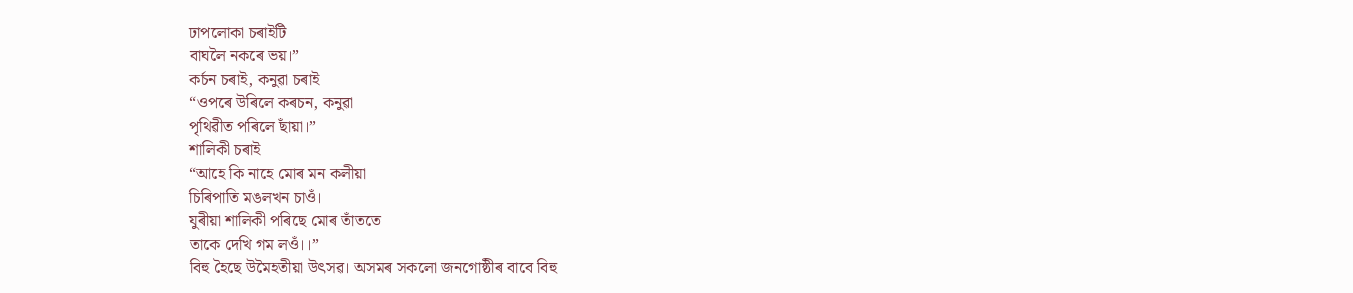ঢাপলোকা চৰাইটি
বাঘলৈ নকৰে ভয়।”
কৰ্চন চৰাই, কনুৱা চৰাই
“ওপৰে উৰিলে কৰচন, কনুৱা
পৃথিৱীত পৰিলে ছাঁয়া।”
শালিকী চৰাই
“আহে কি নাহে মোৰ মন কলীয়া
চিৰিপাতি মঙলখন চাওঁ।
যুৰীয়া শালিকী পৰিছে মোৰ তাঁততে
তাকে দেখি গম লওঁ।।”
বিহু হৈছে উমৈহতীয়া উৎসৱ। অসমৰ সকলো জনগোষ্ঠীৰ বাবে বিহু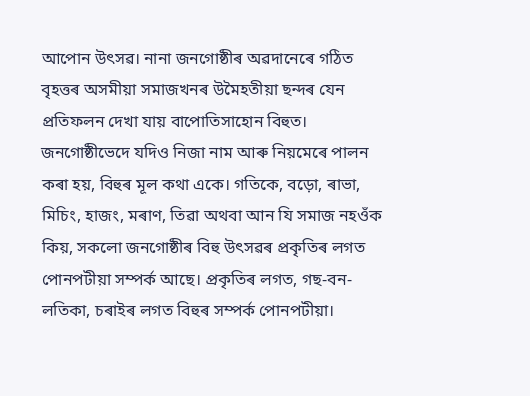আপোন উৎসৱ। নানা জনগোষ্ঠীৰ অৱদানেৰে গঠিত বৃহত্তৰ অসমীয়া সমাজখনৰ উমৈহতীয়া ছন্দৰ যেন প্ৰতিফলন দেখা যায় বাপোতিসাহোন বিহুত। জনগোষ্ঠীভেদে যদিও নিজা নাম আৰু নিয়মেৰে পালন কৰা হয়, বিহুৰ মূল কথা একে। গতিকে, বড়ো, ৰাভা, মিচিং, হাজং, মৰাণ, তিৱা অথবা আন যি সমাজ নহওঁক কিয়, সকলো জনগোষ্ঠীৰ বিহু উৎসৱৰ প্ৰকৃতিৰ লগত পোনপটীয়া সম্পৰ্ক আছে। প্ৰকৃতিৰ লগত, গছ-বন-লতিকা, চৰাইৰ লগত বিহুৰ সম্পৰ্ক পোনপটীয়া।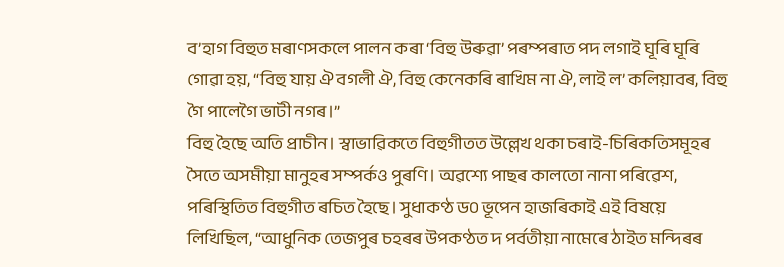ব’হাগ বিহুত মৰাণসকলে পালন কৰা ‘বিহু উৰুৱা’ পৰম্পৰাত পদ লগাই ঘূৰি ঘূৰি গোৱা হয়, “বিহু যায় ঐ বগলী ঐ, বিহু কেনেকৰি ৰাখিম না ঐ, লাই ল’ কলিয়াবৰ, বিহু গৈ পালেগৈ ভাটী নগৰ।”
বিহু হৈছে অতি প্ৰাচীন। স্বাভাৱিকতে বিহুগীতত উল্লেখ থকা চৰাই-চিৰিকতিসমূহৰ সৈতে অসমীয়া মানুহৰ সম্পৰ্কও পুৰণি। অৱশ্যে পাছৰ কালতো নানা পৰিৱেশ, পৰিস্থিতিত বিহুগীত ৰচিত হৈছে। সুধাকণ্ঠ ড০ ভূপেন হাজৰিকাই এই বিষয়ে লিখিছিল, “আধুনিক তেজপুৰ চহৰৰ উপকণ্ঠত দ পৰ্বতীয়া নামেৰে ঠাইত মন্দিৰৰ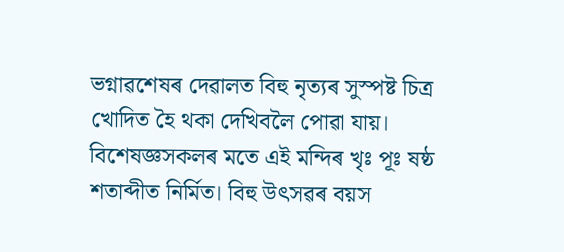ভগ্নাৱশেষৰ দেৱালত বিহু নৃত্যৰ সুস্পষ্ট চিত্ৰ খোদিত হৈ থকা দেখিবলৈ পোৱা যায়। বিশেষজ্ঞসকলৰ মতে এই মন্দিৰ খৃঃ পূঃ ষষ্ঠ শতাব্দীত নিৰ্মিত। বিহু উৎসৱৰ বয়স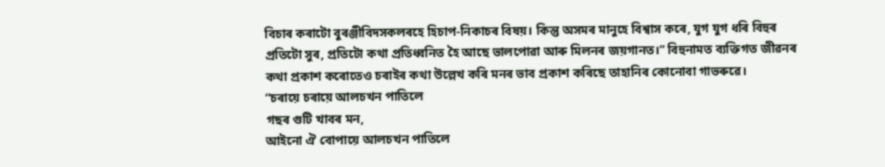বিচাৰ কৰাটো বুৰঞ্জীবিদসকলৰহে হিচাপ-নিকাচৰ বিষয়। কিন্তু অসমৰ মানুহে বিশ্বাস কৰে, যুগ যুগ ধৰি বিহুৰ প্ৰতিটো সুৰ, প্ৰতিটো কথা প্ৰতিধ্বনিত হৈ আছে ভালপোৱা আৰু মিলনৰ জয়গানত।” বিহুনামত ব্যক্তিগত জীৱনৰ কথা প্ৰকাশ কৰোতেও চৰাইৰ কথা উল্লেখ কৰি মনৰ ভাব প্ৰকাশ কৰিছে তাহানিৰ কোনোবা গাভৰুৱে।
“চৰায়ে চৰায়ে আলচখন পাতিলে
গছৰ গুটি খাবৰ মন,
আইনো ঐ বোপায়ে আলচখন পাতিলে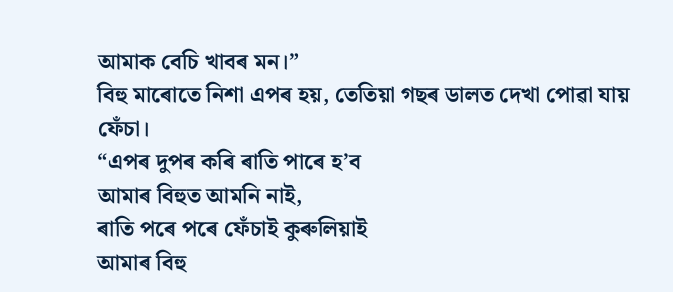আমাক বেচি খাবৰ মন।”
বিহু মাৰোতে নিশা এপৰ হয়, তেতিয়া গছৰ ডালত দেখা পোৱা যায় ফেঁচা।
“এপৰ দুপৰ কৰি ৰাতি পাৰে হ’ব
আমাৰ বিহুত আমনি নাই,
ৰাতি পৰে পৰে ফেঁচাই কুৰুলিয়াই
আমাৰ বিহু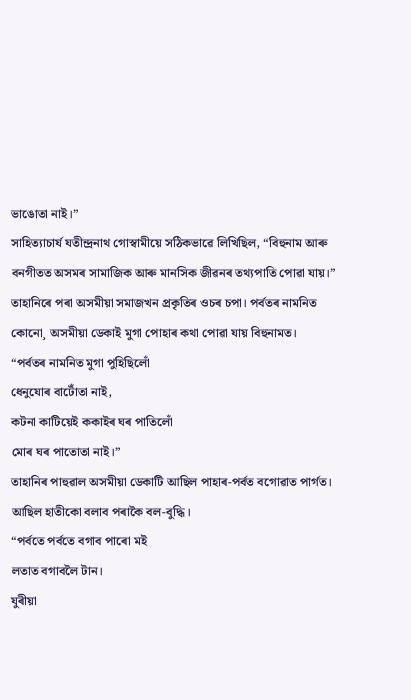ভাঙোতা নাই।”
সাহিত্যাচাৰ্য যতীন্দ্ৰনাথ গোস্বামীয়ে সঠিকভাৱে লিখিছিল, “বিহুনাম আৰু বনগীতত অসমৰ সামাজিক আৰু মানসিক জীৱনৰ তথ্যপাতি পোৱা যায়।” তাহানিৰে পৰা অসমীয়া সমাজখন প্ৰকৃতিৰ ওচৰ চপা। পৰ্বতৰ নামনিত কোনো¸ অসমীয়া ডেকাই মুগা পোহাৰ কথা পোৱা যায় বিহুনামত।
“পৰ্বতৰ নামনিত মুগা পুহিছিলোঁ
ধেনুযোৰ বাটোঁতা নাই,
কটনা কাটিয়েই ককাইৰ ঘৰ পাতিলোঁ
মোৰ ঘৰ পাতোতা নাই।”
তাহানিৰ পাহুৱাল অসমীয়া ডেকাটি আছিল পাহাৰ-পৰ্বত বগোৱাত পাৰ্গত। আছিল হাতীকো বলাব পৰাকৈ বল-বুদ্ধি।
“পৰ্বতে পৰ্বতে বগাব পাৰো মই
লতাত বগাবলৈ টান।
যুৰীয়া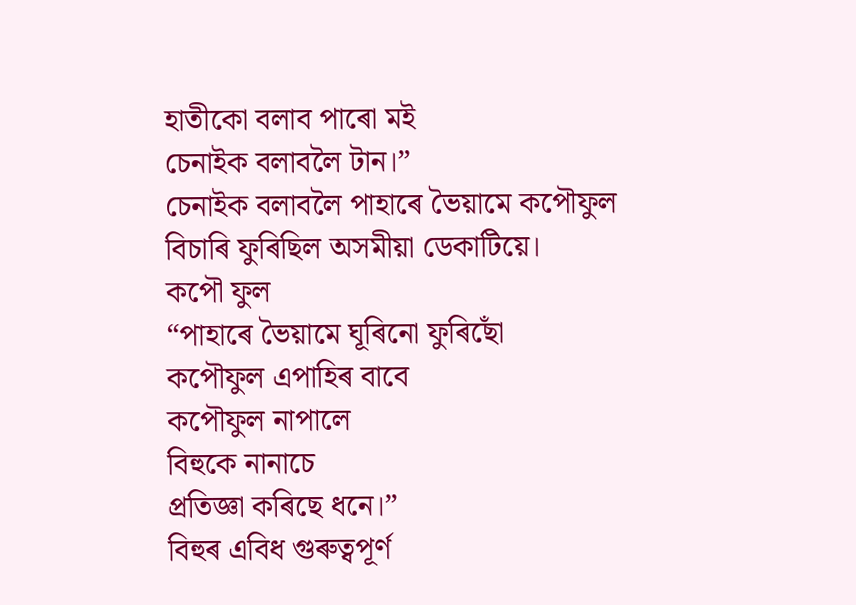হাতীকো বলাব পাৰো মই
চেনাইক বলাবলৈ টান।”
চেনাইক বলাবলৈ পাহাৰে ভৈয়ামে কপৌফুল বিচাৰি ফুৰিছিল অসমীয়া ডেকাটিয়ে।
কপৌ ফুল
“পাহাৰে ভৈয়ামে ঘূৰিনো ফুৰিছোঁ
কপৌফুল এপাহিৰ বাবে
কপৌফুল নাপালে
বিহুকে নানাচে
প্ৰতিজ্ঞা কৰিছে ধনে।”
বিহুৰ এবিধ গুৰুত্বপূৰ্ণ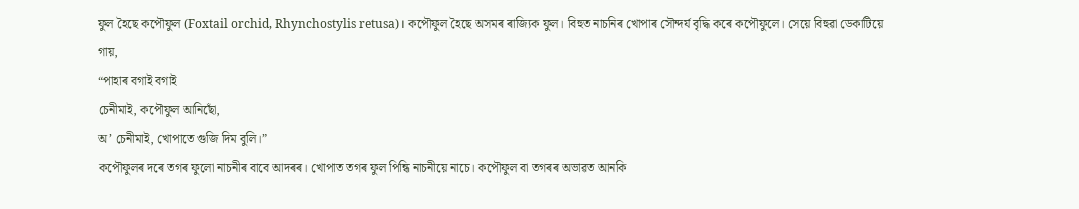ফুল হৈছে কপৌফুল (Foxtail orchid, Rhynchostylis retusa)। কপৌফুল হৈছে অসমৰ ৰাজ্যিক ফুল। বিহুত নাচনিৰ খোপাৰ সৌন্দৰ্য বৃদ্ধি কৰে কপৌফুলে। সেয়ে বিহুৱা ডেকাটিয়ে গায়,
“পাহাৰ বগাই বগাই
চেনীমাই, কপৌফুল আনিছোঁ,
অ’ চেনীমাই, খোপাতে গুজি দিম বুলি।”
কপৌফুলৰ দৰে তগৰ ফুলো নাচনীৰ বাবে আদৰৰ। খোপাত তগৰ ফুল পিন্ধি নাচনীয়ে নাচে। কপৌফুল বা তগৰৰ অভাৱত আনকি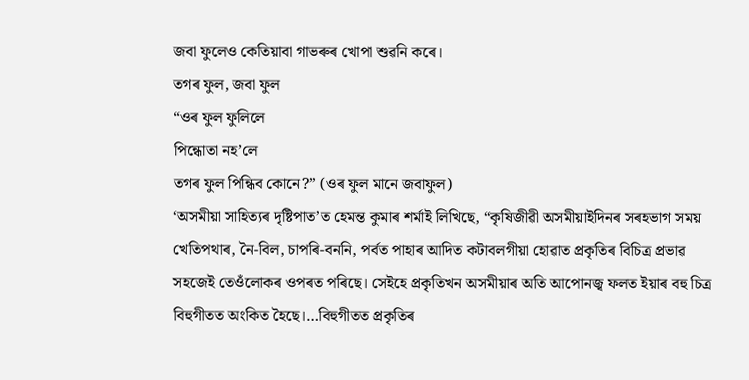জবা ফুলেও কেতিয়াবা গাভৰুৰ খোপা শুৱনি কৰে।
তগৰ ফুল, জবা ফুল
“ওৰ ফুল ফুলিলে
পিন্ধোতা নহ’লে
তগৰ ফুল পিন্ধিব কোনে?” (ওৰ ফুল মানে জবাফুল)
‘অসমীয়া সাহিত্যৰ দৃষ্টিপাত’ত হেমন্ত কুমাৰ শৰ্মাই লিখিছে, “কৃষিজীৱী অসমীয়াইদিনৰ সৰহভাগ সময় খেতিপথাৰ, নৈ-বিল, চাপৰি-বননি, পৰ্বত পাহাৰ আদিত কটাবলগীয়া হোৱাত প্ৰকৃতিৰ বিচিত্ৰ প্ৰভাৱ সহজেই তেওঁলোকৰ ওপৰত পৰিছে। সেইহে প্ৰকৃতিখন অসমীয়াৰ অতি আপোনজ্ব ফলত ইয়াৰ বহু চিত্ৰ বিহুগীতত অংকিত হৈছে।…বিহুগীতত প্ৰকৃতিৰ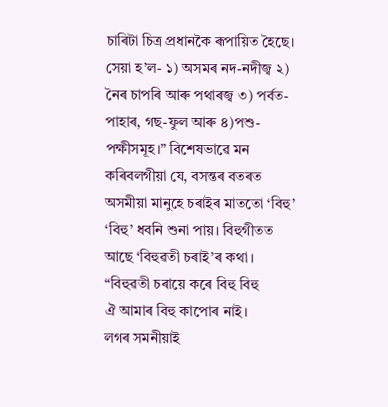চাৰিটা চিত্ৰ প্ৰধানকৈ ৰূপায়িত হৈছে। সেয়া হ’ল- ১) অসমৰ নদ-নদীজ্ব ২) নৈৰ চাপৰি আৰু পথাৰজ্ব ৩) পৰ্বত-পাহাৰ, গছ-ফুল আৰু ৪)পশু-পক্ষীসমূহ।” বিশেষভাৱে মন কৰিবলগীয়া যে, বসন্তৰ বতৰত অসমীয়া মানুহে চৰাইৰ মাততো ‘বিহু’ ‘বিহু’ ধবনি শুনা পায়। বিহুগীতত আছে ‘বিহুৱতী চৰাই’ৰ কথা।
“বিহুৱতী চৰায়ে কৰে বিহু বিহু
ঐ আমাৰ বিহু কাপোৰ নাই।
লগৰ সমনীয়াই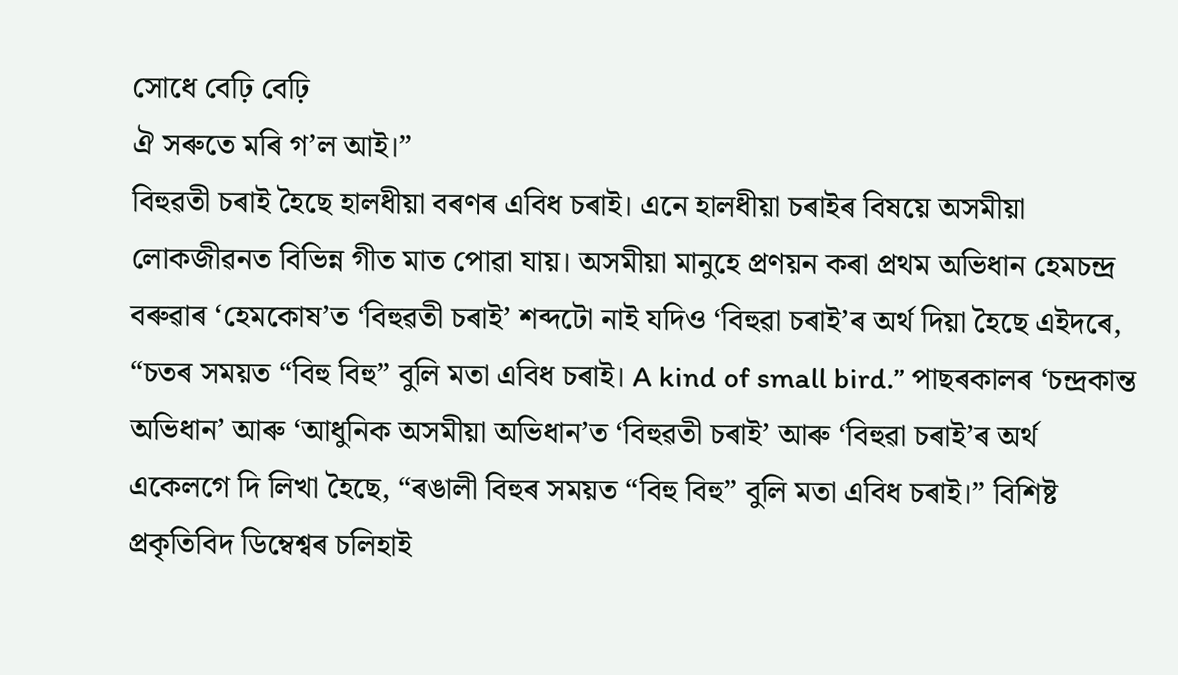সোধে বেঢ়ি বেঢ়ি
ঐ সৰুতে মৰি গ’ল আই।”
বিহুৱতী চৰাই হৈছে হালধীয়া বৰণৰ এবিধ চৰাই। এনে হালধীয়া চৰাইৰ বিষয়ে অসমীয়া লোকজীৱনত বিভিন্ন গীত মাত পোৱা যায়। অসমীয়া মানুহে প্ৰণয়ন কৰা প্ৰথম অভিধান হেমচন্দ্ৰ বৰুৱাৰ ‘হেমকোষ’ত ‘বিহুৱতী চৰাই’ শব্দটো নাই যদিও ‘বিহুৱা চৰাই’ৰ অৰ্থ দিয়া হৈছে এইদৰে, “চতৰ সময়ত “বিহু বিহু” বুলি মতা এবিধ চৰাই। A kind of small bird.” পাছৰকালৰ ‘চন্দ্ৰকান্ত অভিধান’ আৰু ‘আধুনিক অসমীয়া অভিধান’ত ‘বিহুৱতী চৰাই’ আৰু ‘বিহুৱা চৰাই’ৰ অৰ্থ একেলগে দি লিখা হৈছে, “ৰঙালী বিহুৰ সময়ত “বিহু বিহু” বুলি মতা এবিধ চৰাই।” বিশিষ্ট প্ৰকৃতিবিদ ডিম্বেশ্বৰ চলিহাই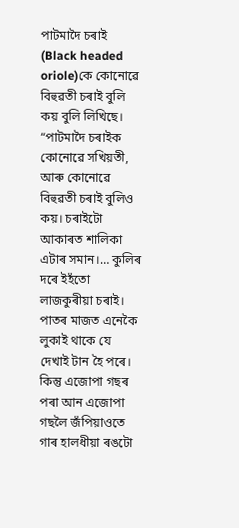পাটমাদৈ চৰাই (Black headed oriole)কে কোনোৱে বিহুৱতী চৰাই বুলি কয় বুলি লিখিছে। “পাটমাদৈ চৰাইক কোনোৱে সখিয়তী, আৰু কোনোৱে বিহুৱতী চৰাই বুলিও কয়। চৰাইটো আকাৰত শালিকা এটাৰ সমান।… কুলিৰ দৰে ইহঁতো লাজকুৰীয়া চৰাই। পাতৰ মাজত এনেকৈ লুকাই থাকে যে দেখাই টান হৈ পৰে। কিন্তু এজোপা গছৰ পৰা আন এজোপা গছলৈ জঁপিয়াওতে গাৰ হালধীয়া ৰঙটো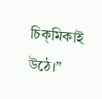চিক্‌মিকাই উঠে।”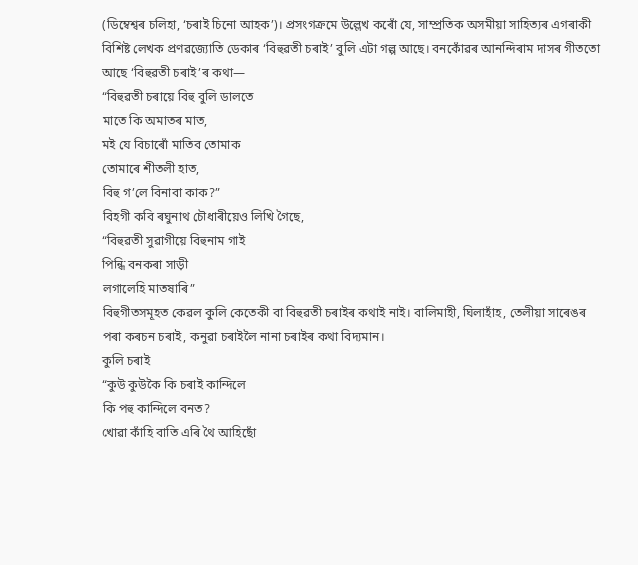(ডিম্বেশ্বৰ চলিহা, ‘চৰাই চিনো আহক’)। প্ৰসংগক্ৰমে উল্লেখ কৰোঁ যে, সাম্প্ৰতিক অসমীয়া সাহিত্যৰ এগৰাকী বিশিষ্ট লেখক প্ৰণৱজ্যোতি ডেকাৰ ‘বিহুৱতী চৰাই’ বুলি এটা গল্প আছে। বনকোঁৱৰ আনন্দিৰাম দাসৰ গীততো আছে ‘বিহুৱতী চৰাই’ৰ কথা—
“বিহুৱতী চৰায়ে বিহু বুলি ডালতে
মাতে কি অমাতৰ মাত,
মই যে বিচাৰোঁ মাতিব তোমাক
তোমাৰে শীতলী হাত,
বিহু গ’লে বিনাবা কাক?”
বিহগী কবি ৰঘুনাথ চৌধাৰীয়েও লিখি গৈছে,
“বিহুৱতী সুৱাগীয়ে বিহুনাম গাই
পিন্ধি বনকৰা সাড়ী
লগালেহি মাতষাৰি”
বিহুগীতসমূহত কেৱল কুলি কেতেকী বা বিহুৱতী চৰাইৰ কথাই নাই। বালিমাহী, ঘিলাহাঁহ, তেলীয়া সাৰেঙৰ পৰা কৰচন চৰাই, কনুৱা চৰাইলৈ নানা চৰাইৰ কথা বিদ্যমান।
কুলি চৰাই
“কুউ কুউকৈ কি চৰাই কান্দিলে
কি পহু কান্দিলে বনত?
খোৱা কাঁহি বাতি এৰি থৈ আহিছোঁ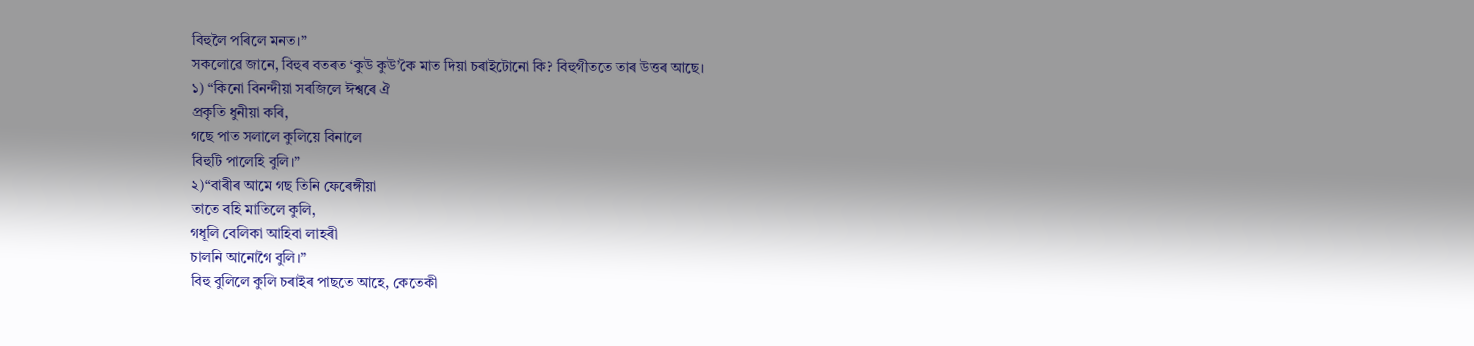বিহুলৈ পৰিলে মনত।”
সকলোৱে জানে, বিহুৰ বতৰত ‘কুউ কুউ’কৈ মাত দিয়া চৰাইটোনো কি? বিহুগীততে তাৰ উত্তৰ আছে।
১) “কিনো বিনন্দীয়া সৰজিলে ঈশ্বৰে ঐ
প্ৰকৃতি ধুনীয়া কৰি,
গছে পাত সলালে কুলিয়ে বিনালে
বিহুটি পালেহি বুলি।”
২)“বাৰীৰ আমে গছ তিনি ফেৰেঙ্গীয়া
তাতে বহি মাতিলে কুলি,
গধূলি বেলিকা আহিবা লাহৰী
চালনি আনোগৈ বুলি।”
বিহু বুলিলে কুলি চৰাইৰ পাছতে আহে, কেতেকী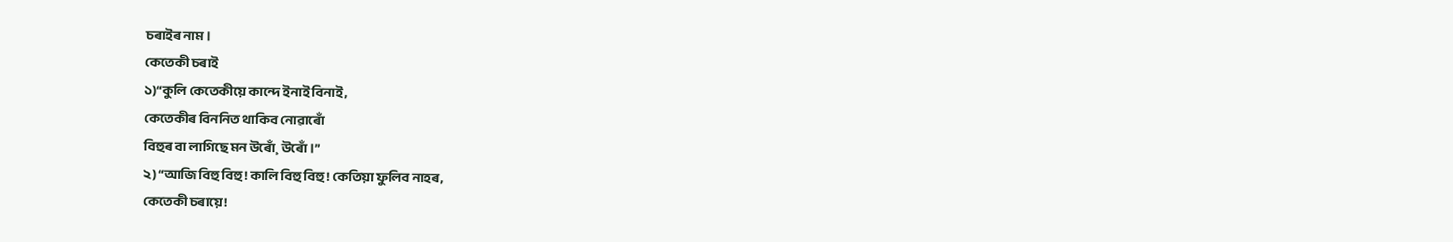চৰাইৰ নাম।
কেতেকী চৰাই
১)“কুলি কেতেকীয়ে কান্দে ইনাই বিনাই,
কেতেকীৰ বিননিত থাকিব নোৱাৰোঁ
বিহুৰ বা লাগিছে মন উৰোঁ¸ উৰোঁ।”
২) “আজি বিহু বিহু ! কালি বিহু বিহু ! কেতিয়া ফুলিব নাহৰ,
কেতেকী চৰায়ে!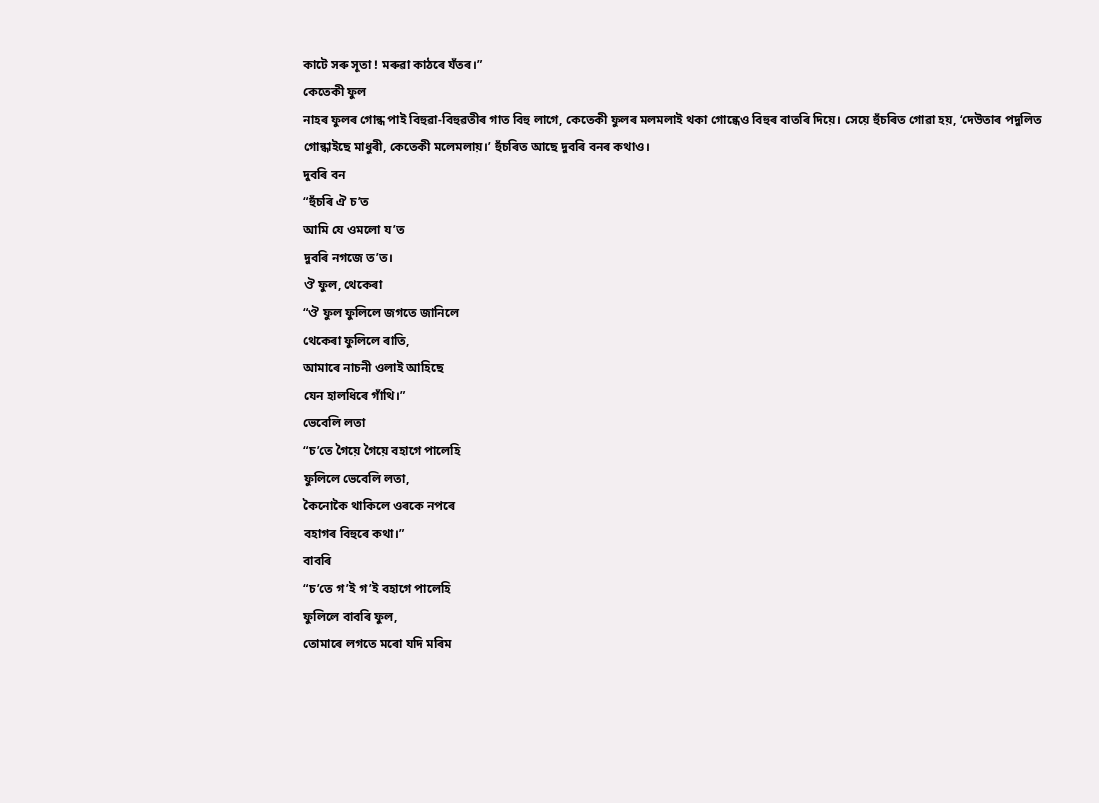কাটে সৰু সূতা ! মৰুৱা কাঠৰে যঁতৰ।”
কেতেকী ফুল
নাহৰ ফুলৰ গোন্ধ পাই বিহুৱা-বিহুৱতীৰ গাত বিহু লাগে, কেতেকী ফুলৰ মলমলাই থকা গোন্ধেও বিহুৰ বাতৰি দিয়ে। সেয়ে হুঁচৰিত গোৱা হয়, ‘দেউতাৰ পদুলিত গোন্ধাইছে মাধুৰী, কেতেকী মলেমলায়।’ হুঁচৰিত আছে দুবৰি বনৰ কথাও।
দুবৰি বন
“হুঁচৰি ঐ চ’ত
আমি যে ওমলো য’ত
দুবৰি নগজে ত’ত।
ঔ ফুল, থেকেৰা
“ঔ ফুল ফুলিলে জগতে জানিলে
থেকেৰা ফুলিলে ৰাতি,
আমাৰে নাচনী ওলাই আহিছে
যেন হালধিৰে গাঁথি।”
ভেবেলি লতা
“চ’তে গৈয়ে গৈয়ে বহাগে পালেহি
ফুলিলে ভেবেলি লতা,
কৈনোকৈ থাকিলে ওৰকে নপৰে
বহাগৰ বিহুৰে কথা।”
বাবৰি
“চ’তে গ’ই গ’ই বহাগে পালেহি
ফুলিলে বাবৰি ফুল,
তোমাৰে লগতে মৰো যদি মৰিম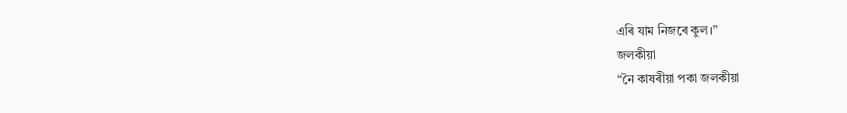এৰি যাম নিজৰে কুল।”
জলকীয়া
“নৈ কাষৰীয়া পকা জলকীয়া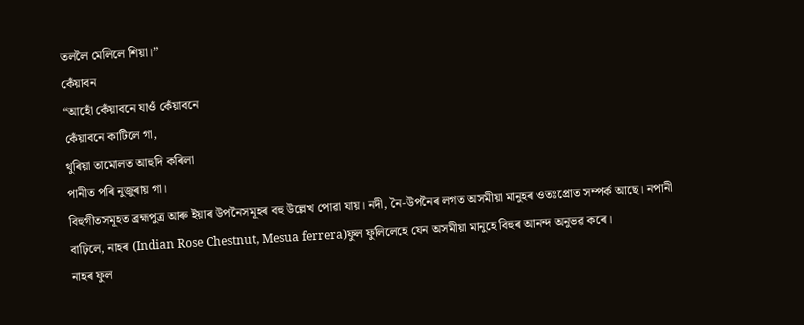তললৈ মেলিলে শিয়া।”
কেঁয়াবন
“আহোঁ কেঁয়াবনে যাওঁ কেঁয়াবনে
কেঁয়াবনে কাটিলে গা,
থুৰিয়া তামোলত আহুদি কৰিলা
পানীত পৰি নুজুৰায় গা।
বিহুগীতসমূহত ব্ৰহ্মপুত্ৰ আৰু ইয়াৰ উপনৈসমূহৰ বহু উল্লেখ পোৱা যায়। নদী, নৈ-উপনৈৰ লগত অসমীয়া মানুহৰ ওতঃপ্ৰোত সম্পৰ্ক আছে। নপানী বাঢ়িলে, নাহৰ (Indian Rose Chestnut, Mesua ferrera)ফুল ফুলিলেহে যেন অসমীয়া মানুহে বিহুৰ আনন্দ অনুভৱ কৰে।
নাহৰ ফুল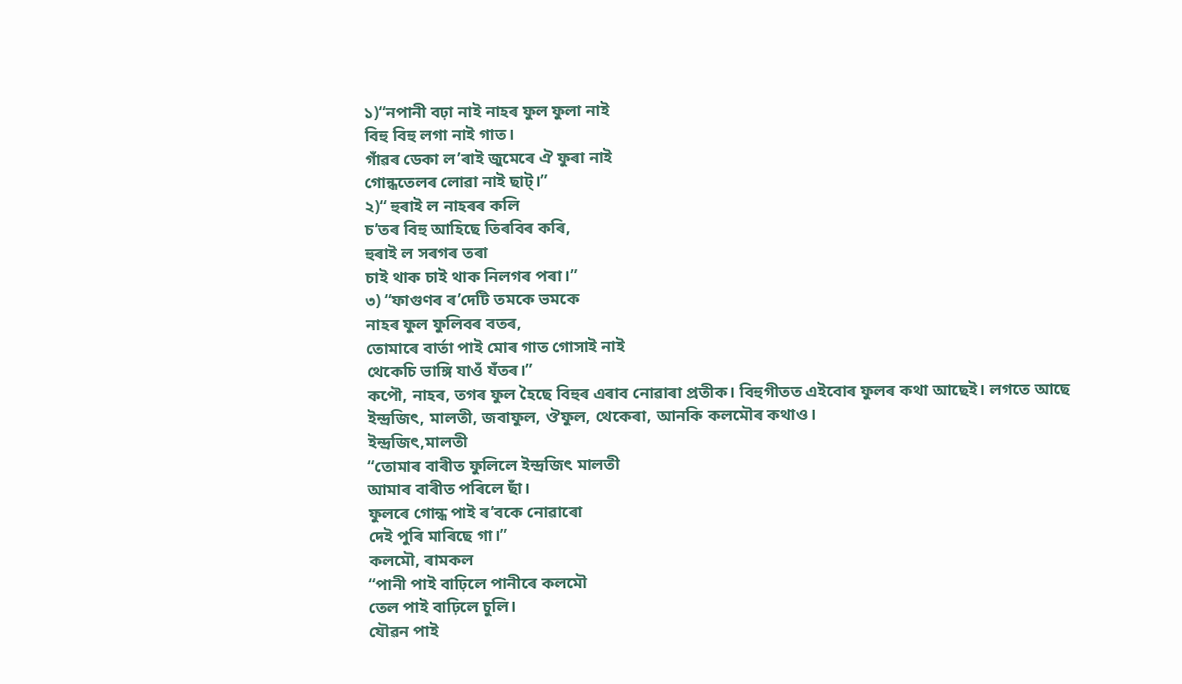১)“নপানী বঢ়া নাই নাহৰ ফুল ফুলা নাই
বিহু বিহু লগা নাই গাত।
গাঁৱৰ ডেকা ল’ৰাই জুমেৰে ঐ ফুৰা নাই
গোন্ধতেলৰ লোৱা নাই ছাট্‌।”
২)“ হুৰাই ল নাহৰৰ কলি
চ’তৰ বিহু আহিছে তিৰবিৰ কৰি,
হুৰাই ল সৰগৰ তৰা
চাই থাক চাই থাক নিলগৰ পৰা।”
৩) “ফাগুণৰ ৰ’দেটি তমকে ভমকে
নাহৰ ফুল ফুলিবৰ বতৰ,
তোমাৰে বাৰ্তা পাই মোৰ গাত গোসাই নাই
থেকেচি ভাঙ্গি যাওঁ যঁতৰ।”
কপৌ, নাহৰ, তগৰ ফুল হৈছে বিহুৰ এৰাব নোৱাৰা প্ৰতীক। বিহুগীতত এইবোৰ ফুলৰ কথা আছেই। লগতে আছে ইন্দ্ৰজিৎ, মালতী, জবাফুল, ঔফুল, থেকেৰা, আনকি কলমৌৰ কথাও।
ইন্দ্ৰজিৎ,মালতী
“তোমাৰ বাৰীত ফুলিলে ইন্দ্ৰজিৎ মালতী
আমাৰ বাৰীত পৰিলে ছাঁ।
ফুলৰে গোন্ধ পাই ৰ’বকে নোৱাৰো
দেই পুৰি মাৰিছে গা।”
কলমৌ, ৰামকল
“পানী পাই বাঢ়িলে পানীৰে কলমৌ
তেল পাই বাঢ়িলে চুলি।
যৌৱন পাই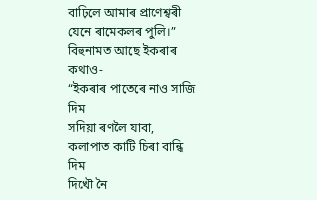বাঢ়িলে আমাৰ প্ৰাণেশ্বৰী
যেনে ৰামেকলৰ পুলি।”
বিহুনামত আছে ইকৰাৰ কথাও-
“ইকৰাৰ পাতেৰে নাও সাজি দিম
সদিয়া ৰণলৈ যাবা,
কলাপাত কাটি চিৰা বান্ধি দিম
দিখৌ নৈ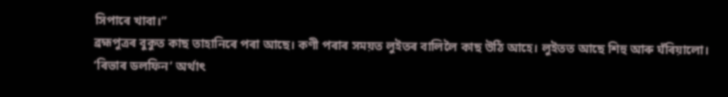সিপাৰে খাবা।”
ব্ৰহ্মপুত্ৰৰ বুকুত কাছ তাহানিৰে পৰা আছে। কণী পৰাৰ সময়ত লুইতৰ বালিলৈ কাছ উঠি আহে। লুইতত আছে শিহু আৰু ঘঁৰিয়ালো। ‘ৰিভাৰ ডলফিন’ অৰ্থাৎ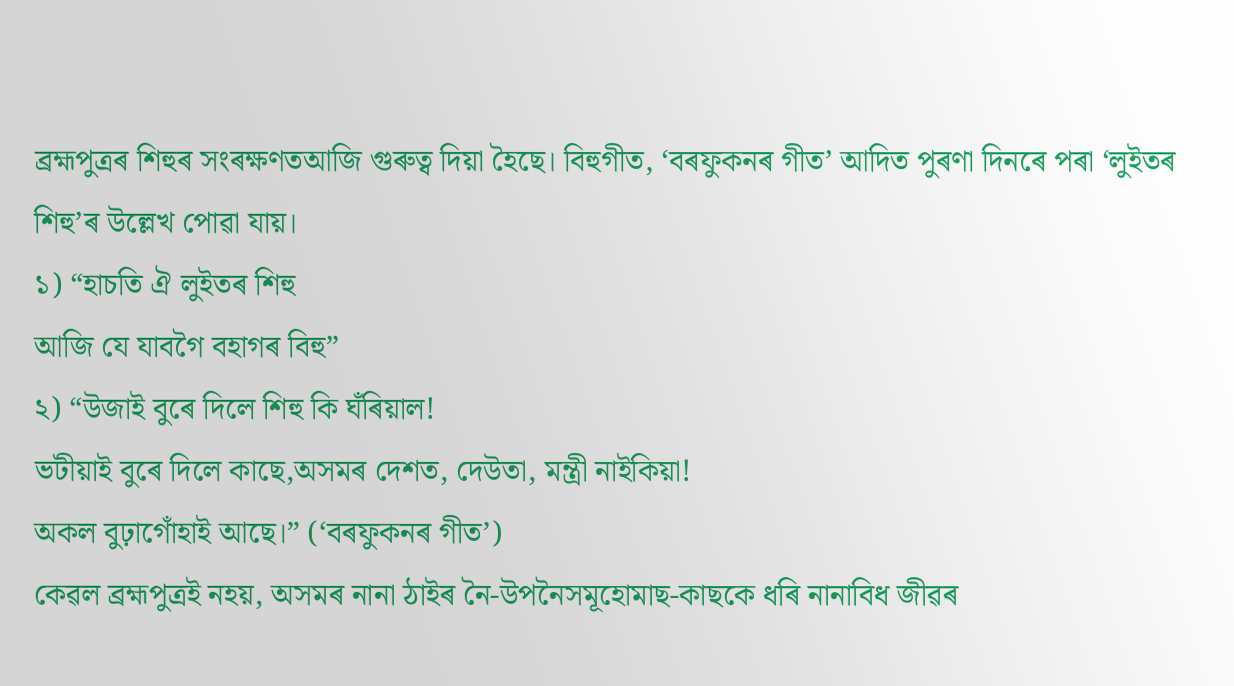ব্ৰহ্মপুত্ৰৰ শিহুৰ সংৰক্ষণতআজি গুৰুত্ব দিয়া হৈছে। বিহুগীত, ‘বৰফুকনৰ গীত’ আদিত পুৰণা দিনৰে পৰা ‘লুইতৰ শিহু’ৰ উল্লেখ পোৱা যায়।
১) “হাচতি ঐ লুইতৰ শিহু
আজি যে যাবগৈ বহাগৰ বিহু”
২) “উজাই বুৰে দিলে শিহু কি ঘঁৰিয়াল!
ভটীয়াই বুৰে দিলে কাছে,অসমৰ দেশত, দেউতা, মন্ত্ৰী নাইকিয়া!
অকল বুঢ়াগোঁহাই আছে।” (‘বৰফুকনৰ গীত’)
কেৱল ব্ৰহ্মপুত্ৰই নহয়, অসমৰ নানা ঠাইৰ নৈ-উপনৈসমূহোমাছ-কাছকে ধৰি নানাবিধ জীৱৰ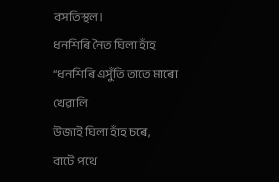বসতিস্থল।
ধনশিৰি নৈত ঘিলা হাঁহ
“ধনশিৰি এসুঁতি তাতে মাৰো খেৱালি
উজাই ঘিলা হাঁহ চৰে,
বাটে পথে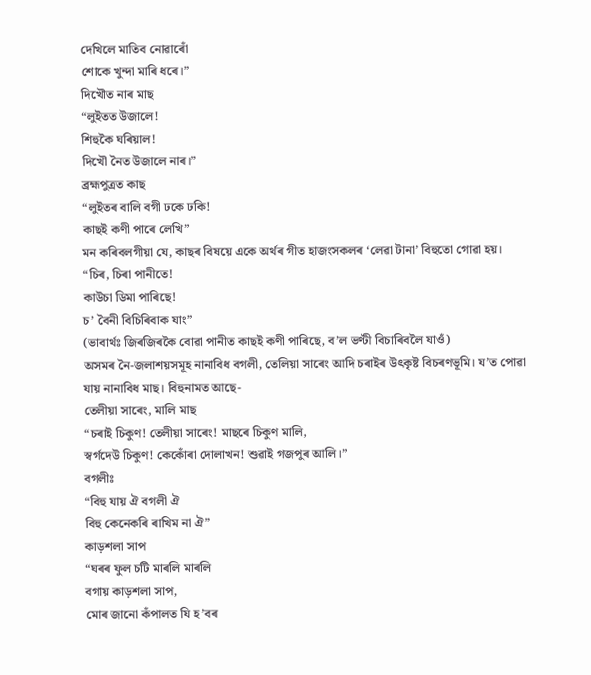দেখিলে মাতিব নোৱাৰোঁ
শোকে খুন্দা মাৰি ধৰে।”
দিখৌত নাৰ মাছ
“লুইতত উজালে!
শিহুকৈ ঘৰিয়াল!
দিখৌ নৈত উজালে নাৰ।”
ব্ৰহ্মপুত্ৰত কাছ
“লুইতৰ বালি বগী ঢকে ঢকি!
কাছই কণী পাৰে লেখি”
মন কৰিবলগীয়া যে, কাছৰ বিষয়ে একে অৰ্থৰ গীত হাজংসকলৰ ‘লেৱা টানা’ বিহুতো গোৱা হয়।
“চিৰ, চিৰা পানীতে!
কাউচা ডিমা পাৰিছে!
চ’ বৈনী বিচিৰিবাক যাং”
(ভাবাৰ্থঃ জিৰজিৰকৈ বোৱা পানীত কাছই কণী পাৰিছে, ব’ল ভণ্টী বিচাৰিবলৈ যাওঁ)
অসমৰ নৈ-জলাশয়সমূহ নানাবিধ বগলী, তেলিয়া সাৰেং আদি চৰাইৰ উৎকৃষ্ট বিচৰণভূমি। য’ত পোৱা যায় নানাবিধ মাছ। বিহুনামত আছে-
তেলীয়া সাৰেং, মালি মাছ
“চৰাই চিকুণ! তেলীয়া সাৰেং! মাছৰে চিকুণ মালি,
স্বৰ্গদেউ চিকুণ! কেকোঁৰা দোলাখন! শুৱাই গজপুৰ আলি।”
বগলীঃ
“বিহু যায় ঐ বগলী ঐ
বিহু কেনেকৰি ৰাখিম না ঐ”
কাড়শলা সাপ
“ঘৰৰ ফুল চটি মাৰলি মাৰলি
বগায় কাড়শলা সাপ,
মোৰ জানো কঁপালত যি হ’বৰ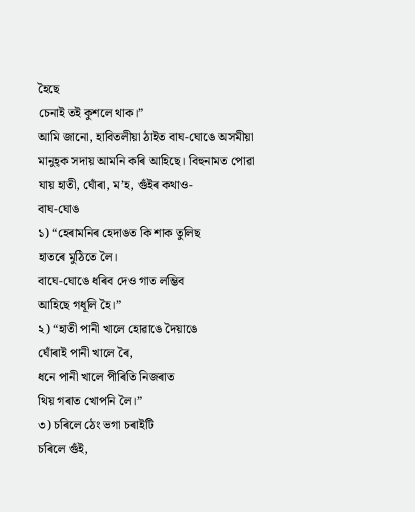হৈছে
চেনাই তই কুশলে থাক।”
আমি জানো, হাবিতলীয়া ঠাইত বাঘ-ঘোঙে অসমীয়া মানুহ্‌ক সদায় আমনি কৰি আহিছে। বিহুনামত পোৱা যায় হাতী, ঘোঁৰা, ম’হ, গুঁইৰ কথাও-
বাঘ-ঘোঙ
১) “হেৰামনিৰ হেদাঙত কি শাক তুলিছ
হাতৰে মুঠিতে লৈ।
বাঘে-ঘোঙে ধৰিব দেও গাত লম্ভিব
আহিছে গধূলি হৈ।”
২) “হাতী পানী খালে হোৱাঙে দৈয়াঙে
ঘোঁৰাই পানী খালে ৰৈ,
ধনে পানী খালে পীৰিতি নিজৰাত
থিয় গৰাত খোপনি লৈ।”
৩) চৰিলে ঠেং ভগা চৰাইটি
চৰিলে গুঁই,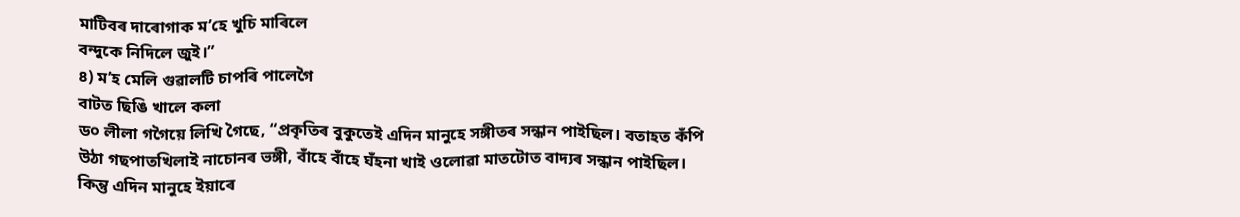মাটিবৰ দাৰোগাক ম’হে খুচি মাৰিলে
বন্দুকে নিদিলে জুই।”
৪) ম’হ মেলি গুৱালটি চাপৰি পালেগৈ
বাটত ছিঙি খালে কলা
ড০ লীলা গগৈয়ে লিখি গৈছে, “প্ৰকৃতিৰ বুকুতেই এদিন মানুহে সঙ্গীতৰ সন্ধান পাইছিল। বতাহত কঁপি উঠা গছপাতখিলাই নাচোনৰ ভঙ্গী, বাঁহে বাঁহে ঘঁহনা খাই ওলোৱা মাতটোত বাদ্যৰ সন্ধান পাইছিল। কিন্তু এদিন মানুহে ইয়াৰে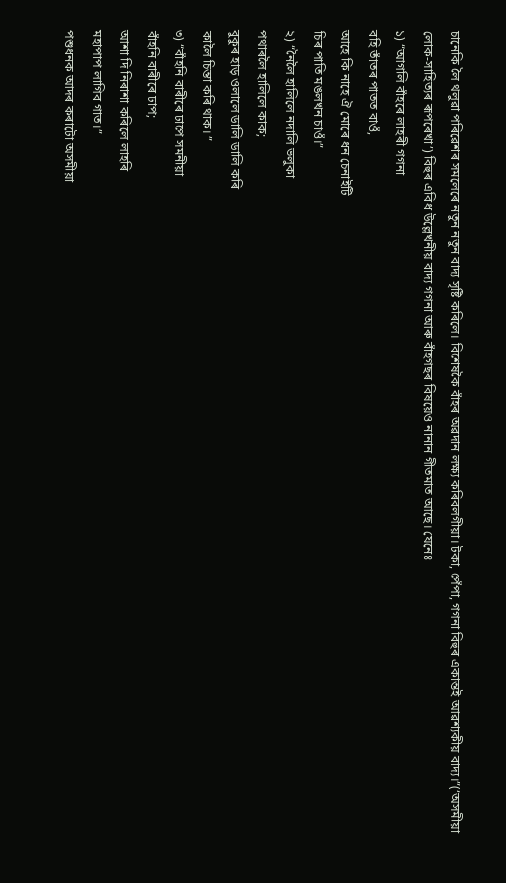চানেকি লৈ থলুৱা পৰিৱেশৰ সমলেৰে নতুন নতুন বাদ্য সৃষ্টি কৰিলে। বিশেষকৈ বাঁহৰ অৱদান লক্ষ্য কৰিবলগীয়া। টকা, পেঁপা, গগনা বিহুৰ একান্তই আৱশ্যকীয় বাদ্য।”(‘অসমীয়া লোক-সাহিত্যৰ ৰূপৰেখা’) বিহুৰ এবিধ উল্লেখনীয় বাদ্য গগনা আৰু বাঁহগছৰ বিষয়েও নানান গীতমাত আছে। যেনেঃ
১) “আগলি বাঁহৰে লাহৰী গগনা
বহি তাঁতৰ পাতত বাওঁ,
আহে কি নাহে ঐ মোৰে ধন চেনাইটি
চিৰ পাতি মঙলখন চাওঁ।”
২) “নৈলৈ হালিলে নদালি ভলুকা
পথাৰলৈ হালিলে কাক;
বুকুৰ হাড় ওলালে ডালি ডালি কৰি
কালৈ চিন্তা কৰি থাক। ”
৩) “বাঁহনি বাৰীৰে ঢাপে সমনীয়া
বাঁহনি বাৰীৰে ঢাপ;
আশা দি নিৰাশা কৰিলে লাহৰি
মহাপাপ লাগিব গাত।”
পশুধনক আদৰ কৰাটো অসমীয়া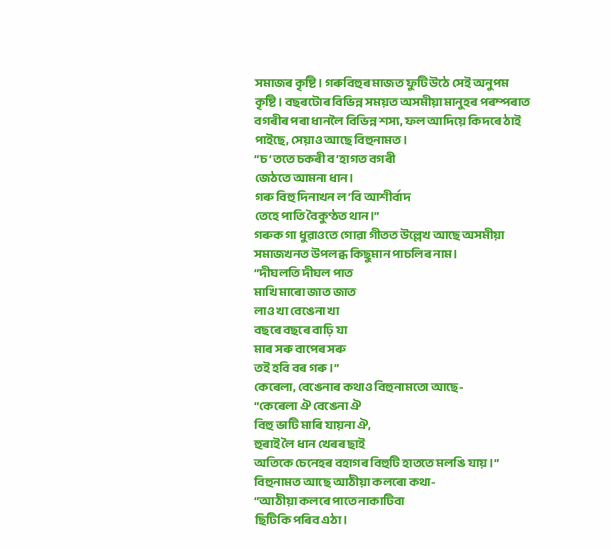সমাজৰ কৃষ্টি। গৰুবিহুৰ মাজত ফুটি উঠে সেই অনুপম কৃষ্টি। বছৰটোৰ বিভিন্ন সময়ত অসমীয়া মানুহৰ পৰম্পৰাত বগৰীৰ পৰা ধানলৈ বিভিন্ন শস্য, ফল আদিয়ে কিদৰে ঠাই পাইছে, সেয়াও আছে বিহুনামত।
“চ’ততে চকৰী ব’হাগত বগৰী
জেঠতে আমনা ধান।
গৰু বিহু দিনাখন ল’বি আশীৰ্বাদ
তেহে পাতি বৈকুণ্ঠত থান।”
গৰুক গা ধুৱাওতে গোৱা গীতত উল্লেখ আছে অসমীয়া সমাজখনত উপলব্ধ কিছুমান পাচলিৰ নাম।
“দীঘলতি দীঘল পাত
মাখি মাৰো জাত জাত
লাও খা বেঙেনা খা
বছৰে বছৰে বাঢ়ি যা
মাৰ সৰু বাপেৰ সৰু
তই হবি বৰ গৰু ।”
কেৰেলা, বেঙেনাৰ কথাও বিহুনামতো আছে-
“কেৰেলা ঐ বেঙেনা ঐ
বিহু ভাটি মাৰি যায়না ঐ,
হুৰাই লৈ ধান খেৰৰ ছাই
অতিকে চেনেহৰ বহাগৰ বিহুটি হাততে মলঙি যায়।”
বিহুনামত আছে আঠীয়া কলৰো কথা-
“আঠীয়া কলৰে পাতে নাকাটিবা
ছিটিকি পৰিব এঠা।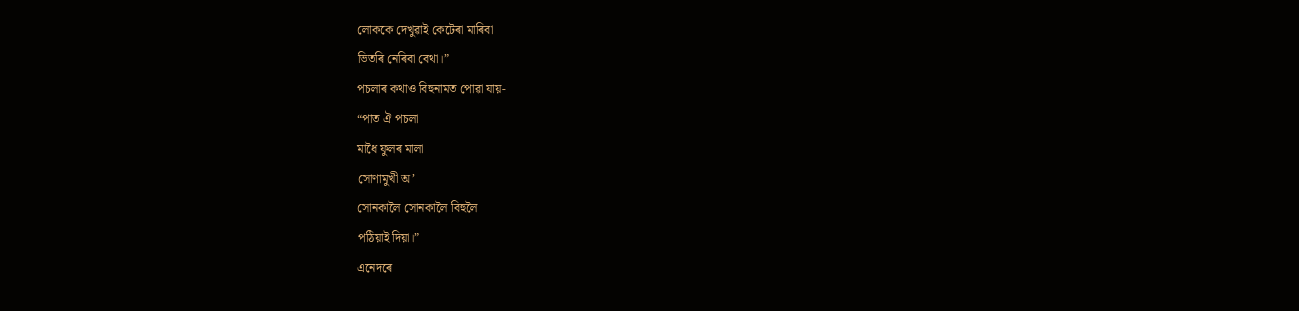লোককে দেখুৱাই কেটেৰা মাৰিবা
ভিতৰি নেৰিবা বেথা।”
পচলাৰ কথাও বিহুনামত পোৱা যায়-
“পাত ঐ পচলা
মাধৈ ফুলৰ মালা
সোণামুখী অ’
সোনকালৈ সোনকালৈ বিহুলৈ
পঠিয়াই দিয়া।”
এনেদৰে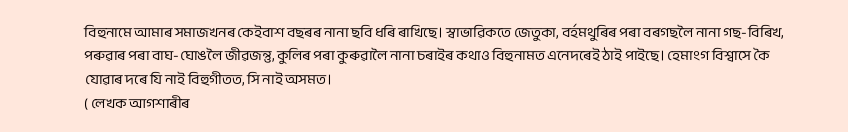বিহুনামে আমাৰ সমাজখনৰ কেইবাশ বছৰৰ নানা ছবি ধৰি ৰাখিছে। স্বাভাৱিকতে জেতুকা, বৰ্হমথুৰিৰ পৰা বৰগছলৈ নানা গছ-বিৰিখ, পৰুৱাৰ পৰা বাঘ-ঘোঙলৈ জীৱজন্তু, কুলিৰ পৰা কুৰুৱালৈ নানা চৰাইৰ কথাও বিহুনামত এনেদৰেই ঠাই পাইছে। হেমাংগ বিশ্বাসে কৈ যোৱাৰ দৰে যি নাই বিহুগীতত, সি নাই অসমত।
( লেখক আগশাৰীৰ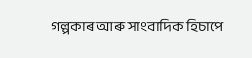গল্পকাৰ আৰু সাংবাদিক হিচাপে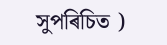সুপৰিচিত )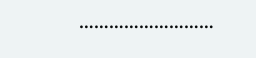………………………